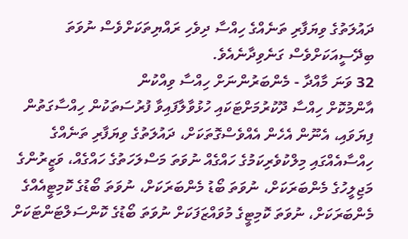ދައުލަތުގެ ވިޔަފާރި ތަނެއްގެ ހިއްސާ ދިވެހި ރައްޔިތަކަށްވެސް ނުވަތަ ބިދޭސީއަކަށްވެސް ގަނެވިދާނެއެވެ.
32 ވަނަ މާއްދާ - މެންބަރުންނަށް ހިއްސާ ވިއްކުން
އާންމުކޮށް ހިއްސާ ދޫކުރުމަށްޓަކައި ހުޅުވާލާފައިވާ ފުރުސަތަކުން ހިއްސާގަތުން ފިޔަވައި، އެނޫން އެހެން އެއްވެސްގޮތަކަށް، ދައުލަތުގެ ވިޔަފާރި ތަނެއްގެ ހިއްސާއެއްގައި މިލްކުވެރިކަމުގެ ހައްގެއް ނުވަތަ މަސްލަހަތުގެ ހައްގެއް، ވަޒީރުންގެ މަޖިލީހުގެ މެންބަރަކަށް، ނުވަތަ ބޯޑު މެންބަރަކަށް، ނުވަތަ ބޯޑުގެ ކޮމިޓީއެއްގެ މެންބަރަކަށް، ނުވަތަ ކޮމިޓީގެ މުވައްޒަފަކަށް ނުވަތަ ބޯޑުގެ ކޮންސަލްޓަންޓަކަށް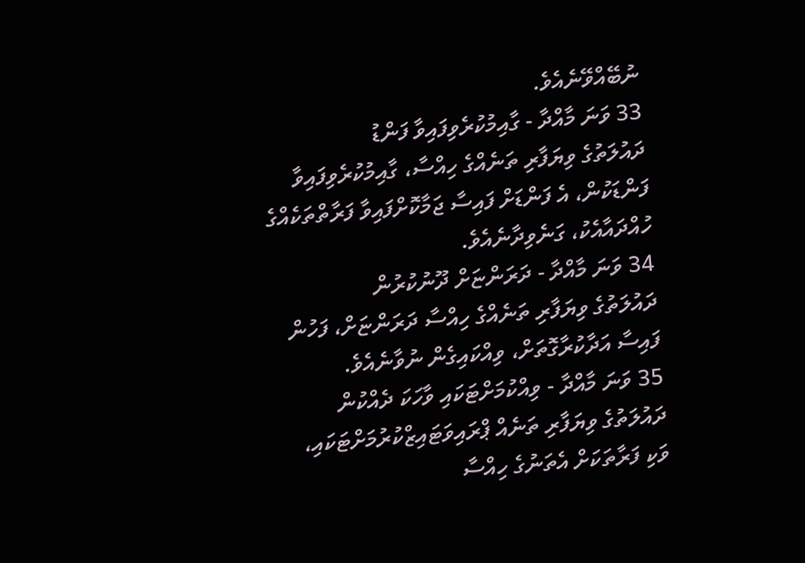ނުބޭއްވޭނެއެވެ.
33 ވަނަ މާއްދާ - ގާއިމުކުރެވިފައިވާ ފަންޑު
ދައުލަތުގެ ވިޔަފާރި ތަނެއްގެ ހިއްސާ، ގާއިމުކުރެވިފައިވާ ފަންޑަކުން، އެ ފަންޑަށް ފައިސާ ޖަމާކޮށްފައިވާ ފަރާތްތަކެއްގެ ހުއްދައާއެކު، ގަނެވިދާނެއެވެ.
34 ވަނަ މާއްދާ - ދަރަންޏަށް ދޫނުކުރުން
ދައުލަތުގެ ވިޔަފާރި ތަނެއްގެ ހިއްސާ ދަރަންޏަށް، ފަހުން ފައިސާ އަދާކުރާގޮތަށް، ވިއްކައިގެން ނުވާނެއެވެ.
35 ވަނަ މާއްދާ - ވިއްކުމަށްޓަކައި ވާހަކަ ދެއްކުން
ދައުލަތުގެ ވިޔަފާރި ތަނެއް ޕްރައިވަޓައިޒްކުރުމަށްޓަކައި، ވަކި ފަރާތަކަށް އެތަނުގެ ހިއްސާ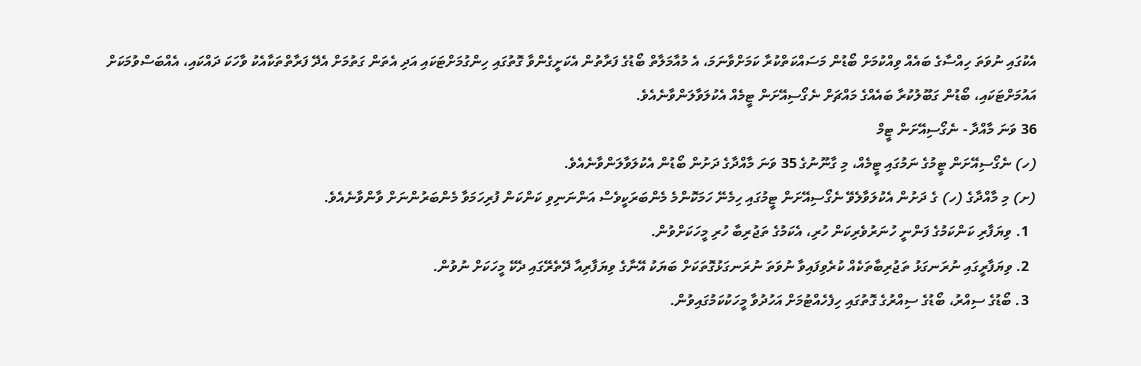އެކުގައި ނުވަތަ ހިއްސާގެ ބައެއް ވިއްކުމަށް ބޯޑުން މަސައްކަތްކުރާ ކަމަށްވާނަމަ، އެ މުއާމަލާތް ބޯޑުގެ ފަރާތުން އެކަށީގެންވާ ގޮތުގައި ހިންގުމަށްޓަކައި އަދި އެތަން ގަތުމަށް އެދޭ ފަރާތްތަކާއެކު ވާހަކަ ދައްކައި، އެއްބަސްވުމަކަށް އައުމަށްޓަކައި، ބޯޑުން ގަބޫލުކުރާ ބައެއްގެ މައްޗަށް ނެގޯސިއޭށަން ޓީމެއް އެކުލަވާލަންވާނެއެވެ.
36 ވަނަ މާއްދާ - ނެގޯސިއޭށަން ޓީމް
(ހ) ނެގޯސިއޭށަން ޓީމުގެ ނަމުގައި ޓީމެއް، މި ގާނޫނުގެ 35 ވަނަ މާއްދާގެ ދަށުން ބޯޑުން އެކުލަވާލަންވާނެއެވެ.
(ށ) މި މާއްދާގެ (ހ) ގެ ދަށުން އެކުލަވާލެވޭ ނެގޯސިއޭށަން ޓީމުގައި ހިމެނޭ ހަމަކޮންމެ މެންބަރަކީވެސް އަންނަނިވި ކަންކަން ފުރިހަމަވާ މެންބަރުންނަށް ވާންވާނެއެވެ.
  1. ވިޔަފާރި ކަންކަމުގެ ފަންނީ ހުނަރުވެރިކަން ހުރި، އެކަމުގެ ތަޖުރިބާ ހުރި މީހަކަށްވުން.
  2. ވިޔަފާރީގައި ނުރަނގަޅު ތަޖުރިބާތަކެއް ކުރެވިފައިވާ ނުވަތަ ނުރަނގަޅުގޮތަކަށް ބަޔަކު އޭނާގެ ވިޔަފާރިއާ ދޭތެރޭގައި ދެކޭ މީހަކަށް ނުވުން.
  3. ބޯޑުގެ ސިއްރު، ބޯޑުގެ ސިއްރުގެ ގޮތުގައި ހިފެހެއްޓުމަށް އަހުދުވާ މީހަކުކަމުގައިވުން.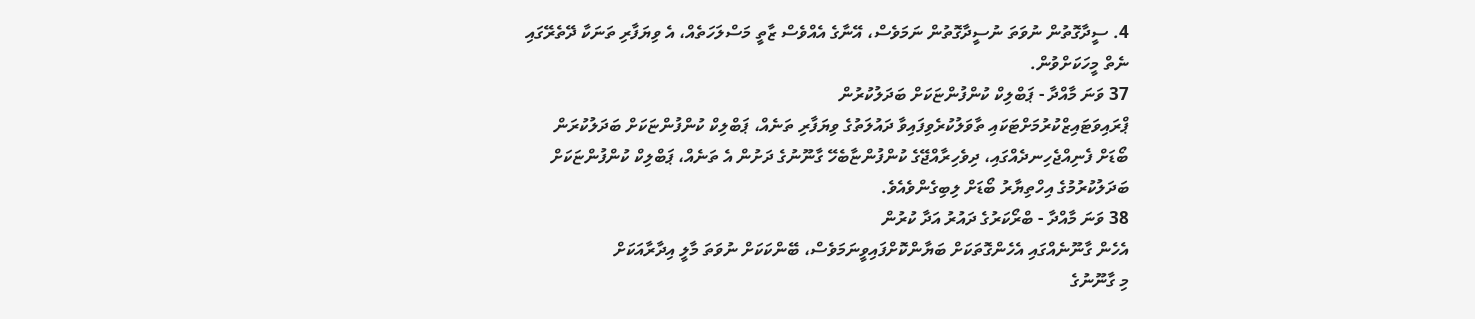4. ސީދާގޮތުން ނުވަތަ ނުސީދާގޮތުން ނަމަވެސް، އޭނާގެ އެއްވެސް ޒާތީ މަސްލަހަތެއް، އެ ވިޔަފާރި ތަނަކާ ދޭތެރޭގައި ނެތް މީހަކަށްވުން.
37 ވަނަ މާއްދާ - ޕަބްލިކް ކުންފުންޏަކަށް ބަދަލުކުރުން
ޕްރައިވަޓައިޒްކުރުމަށްޓަކައި ތާވަލުކުރެވިފައިވާ ދައުލަތުގެ ވިޔަފާރި ތަނެއް، ޕަބްލިކް ކުންފުންޏަކަށް ބަދަލުކުރަން ބޯޑަށް ފެނިއްޖެހިނދެއްގައި، ދިވެހިރާއްޖޭގެ ކުންފުންޏާބެހޭ ގާނޫނުގެ ދަށުން އެ ތަނެއް، ޕަބްލިކް ކުންފުންޏަކަށް ބަދަލުކުރުމުގެ އިހްތިޔާރު ބޯޑަށް ލިބިގެންވެއެވެ.
38 ވަނަ މާއްދާ - ބްރޯކަރުގެ ދައުރު އަދާ ކުރުން
އެހެން ގާނޫނެއްގައި އެހެންގޮތަކަށް ބަޔާންކޮށްފައިވީނަމަވެސް، ބޭންކަކަށް ނުވަތަ މާލީ އިދާރާއަކަށް
މި ގާނޫނުގެ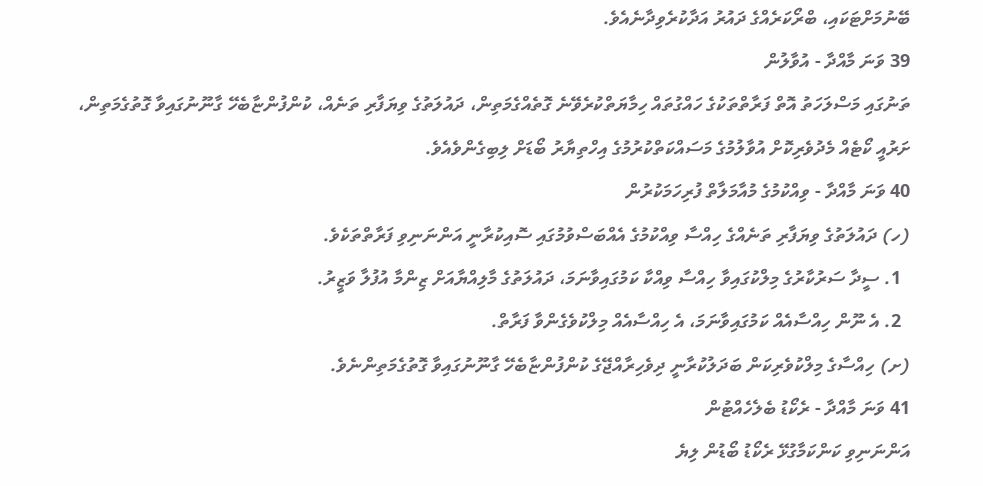ބޭނުމަށްޓަކައި، ބްރޯކަރެއްގެ ދައުރު އަދާކުރެވިދާނެއެވެ.
39 ވަނަ މާއްދާ - އުވާލުން
ތަނުގައި މަސްލަހަތު އޮތް ފަރާތްތަކުގެ ހައްގުތައް ހިމާޔަތްކުރެވޭނެ ގޮތެއްގެމަތިން، ދައުލަތުގެ ވިޔަފާރި ތަނެއް، ކުންފުންޏާބެހޭ ގާނޫނުގައިވާ ގޮތުގެމަތިން، ށަރުއީ ކޯޓެއް މެދުވެރިކޮށް އުވާލުމުގެ މަސައްކަތްކުރުމުގެ އިހްތިޔާރު ބޯޑަށް ލިބިގެންވެއެވެ.
40 ވަނަ މާއްދާ - ވިއްކުމުގެ މުއާމަލާތް ފުރިހަމަކުރުން
(ހ) ދައުލަތުގެ ވިޔަފާރި ތަނެއްގެ ހިއްސާ ވިއްކުމުގެ އެއްބަސްވުމުގައި ސޮއިކުރާނީ އަންނަނިވި ފަރާތްތަކެވެ.
  1. ސީދާ ސަރުކާރުގެ މިލްކުގައިވާ ހިއްސާ ވިއްކާ ކަމުގައިވާނަމަ، ދައުލަތުގެ މާލިއްޔާއަށް ޒިންމާ އުފުލާ ވަޒީރު.
  2. އެ ނޫން ހިއްސާއެއް ކަމުގައިވާނަމަ، އެ ހިއްސާއެއް މިލްކުވެގެންވާ ފަރާތް.
(ށ) ހިއްސާގެ މިލްކުވެރިކަން ބަދަލުކުރާނީ ދިވެހިރާއްޖޭގެ ކުންފުންޏާބެހޭ ގާނޫނުގައިވާ ގޮތުގެމަތިންނެވެ.
41 ވަނަ މާއްދާ - ރެކޯޑު ބެލެހެއްޓުން
އަންނަނިވި ކަންކަމާގުޅޭ ރެކޯޑު ބޯޑުން ލިޔެ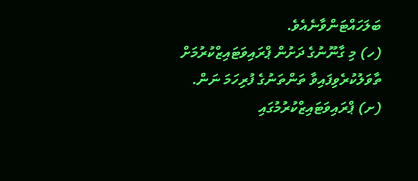ބަލަހައްޓަންވާނެއެވެ.
(ހ) މި ގާނޫނުގެ ދަށުން ޕްރައިވަޓައިޒްކުރުމަށް ތާވަލުކުރެވިފައިވާ ތަންތަނުގެ ފުރިހަމަ ނަން.
(ށ) ޕްރައިވަޓައިޒްކުރުމުގައި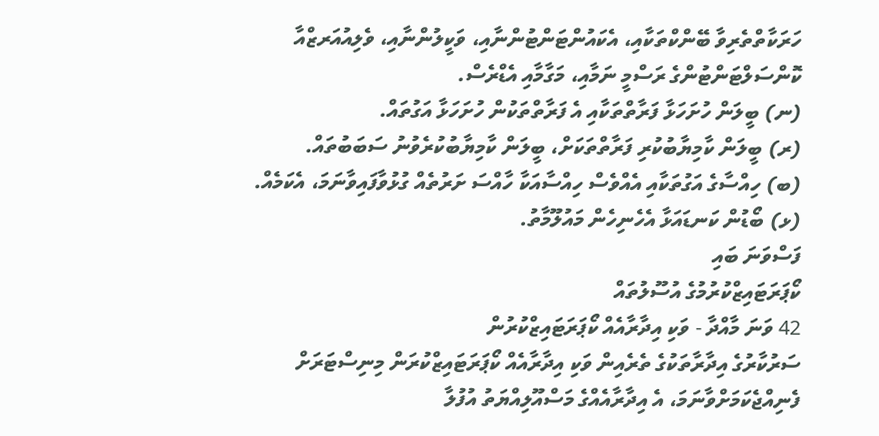ހަރަކާތްތެރިވާ ބޭންކްތަކާއި، އެކައުންޓަންޓުންނާއި، ވަކީލުންނާއި، ވެލިއުއަރޒްއާ ކޮންސަލްޓަންޓުންގެ ރަސްމީ ނަމާއި، މަގާމާއި އެޑްރެސް.
(ނ) ބީލަން ހުށަހަޅާ ފަރާތްތަކާއި އެ ފަރާތްތަކުން ހުށަހަޅާ އަގުތައް.
(ރ) ބީލަން ކާމިޔާބުކުރި ފަރާތްތަކަށް، ބީލަން ކާމިޔާބުކުރެވުނު ސަބަބުތައް.
(ބ) ހިއްސާގެ އަގުތަކާއި އެއްވެސް ހިއްސާއަކާ ހާއްސަ ށަރުތެއް ގުޅުވާފައިވާނަމަ، އެކަމެއް.
(ޅ) ބޯޑުން ކަނޑައަޅާ އެހެނިހެން މައުލޫމާތު.
ފަސްވަނަ ބައި
ކޯޕަރަޓައިޒްކުރުމުގެ އުސޫލުތައް
42 ވަނަ މާއްދާ - ވަކި އިދާރާއެއް ކޯޕަރަޓައިޒްކުރުން
ސަރުކާރުގެ އިދާރާތަކުގެ ތެރެއިން ވަކި އިދާރާއެއް ކޯޕަރަޓައިޒްކުރަން މިނިސްޓަރަށް ފެނިއްޖެކަމަށްވާނަމަ، އެ އިދާރާއެއްގެ މަސްއޫލިއްޔަތު އުފުލާ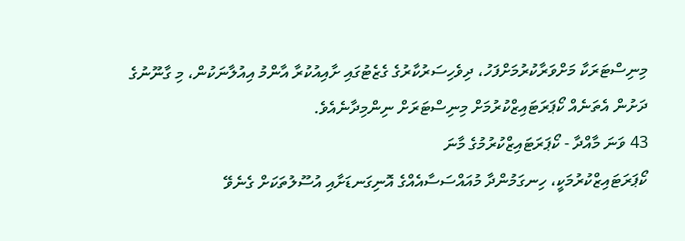މިނިސްޓަރަކާ މަށްވަރާކުރުމަށްފަހު، ދިވެހިސަރުކާރުގެ ގެޒެޓުގައި ށާއިއުކުރާ އާންމު އިއުލާނަކުން، މި ގާނޫނުގެ ދަށުން އެތަނެއް ކޯޕަރަޓައިޒްކުރުމަށް މިނިސްޓަރަށް ނިންމިދާނެއެވެ.
43 ވަނަ މާއްދާ - ކޯޕަރަޓައިޒްކުރުމުގެ މާނަ
ކޯޕަރަޓައިޒްކުރުމަކީ، ހިނގަމުންދާ މުއައްސަސާއެއްގެ އޮނިގަނޑަށާއި އުސޫލުތަކަށް ގެނެވޭ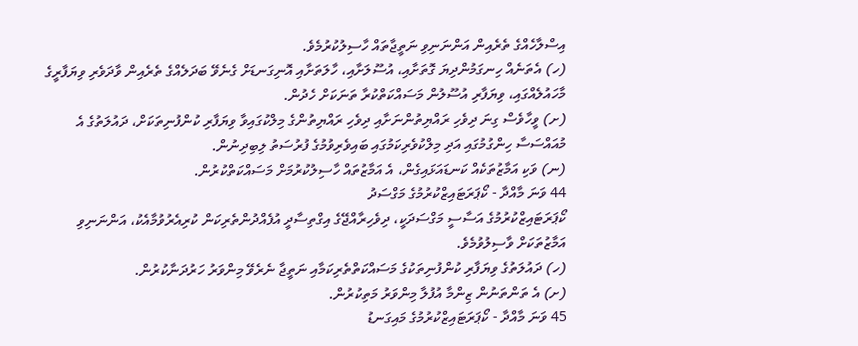އިސްލާހެއްގެ ތެރެއިން އަންނަނިވި ނަތީޖާތައް ހާސިލުކުރުމެވެ.
(ހ) އެތަނެއް ހިނގަމުންދިޔަ ގޮތަށާއި، އުސޫލަށާއި، ހާލަތަށާއި އޮނިގަނޑަށް ގެނެވޭ ބަދަލެއްގެ ތެރެއިން ވާދަވެރި ވިޔަފާރީގެ މާހައުލެއްގައި، ވިޔަފާރި އުސޫލުން މަސައްކަތްކުރާ ތަނަކަށް ހެދުން.
(ށ) ވީހާވެސް ގިނަ ދިވެހި ރައްޔިތުންނަށާއި ދިވެހި ރައްޔިތުންގެ މިލްކުގައިވާ ވިޔަފާރި ކުންފުނިތަކަށް، ދައުލަތުގެ އެ މުއައްސަސާ ހިންގުމުގައި އަދި މިލްކުވެރިކަމުގައި ބައިވެރިވުމުގެ ފުރުސަތު ލިބިދިނުން.
(ނ) ވަކި އަމާޒުތަކެއް ކަނޑައަޅައިގެން، އެ އަމާޒުތައް ހާސިލުކުރުމަށް މަސައްކަތްކުރުން.
44 ވަނަ މާއްދާ - ކޯޕަރަޓައިޒްކުރުމުގެ މަގްސަދު
ކޯޕަރަޓައިޒްކުރުމުގެ އަސާސީ މަގްސަދަކީ، ދިވެހިރާއްޖޭގެ އިގްތިސާދީ އުފެއްދުންތެރިކަން ކުރިއެރުވުމާއެކު، އަންނަނިވި އަމާޒުތަކަށް ވާސިލުވުމެވެ.
(ހ) ދައުލަތުގެ ވިޔަފާރި ކުންފުނިތަކުގެ މަސައްކަތްތެރިކަމާއި ނަތީޖާ ނެރެވޭ މިންވަރު ހަރުދަނާކުރުން.
(ށ) އެ ތަންތަނުން ޒިންމާ އުފުލާ މިންވަރު މަތިކުރުން.
45 ވަނަ މާއްދާ - ކޯޕަރަޓައިޒްކުރުމުގެ މައިގަނޑު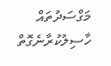މަގްސަދުތައް ހާސިލުކުރާނެގޮތް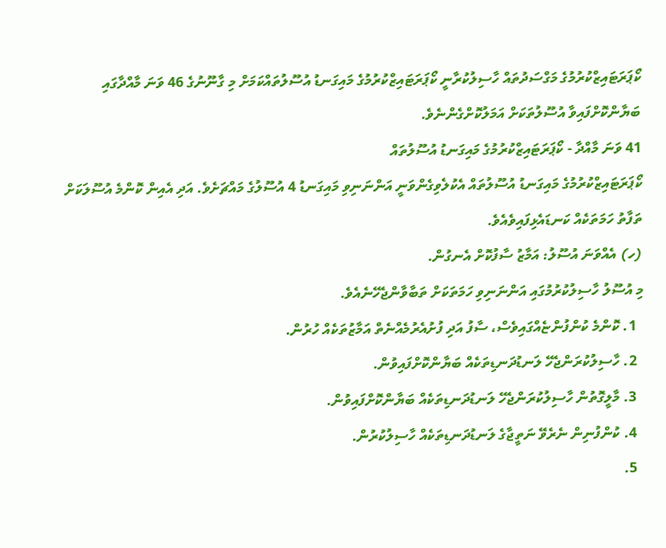ކޯޕަރަޓައިޒްކުރުމުގެ މަގްސަދުތައް ހާސިލުކުރާނީ ކޯޕަރަޓައިޒްކުރުމުގެ މައިގަނޑު އުސޫލުތައްކަމަށް މި ގާނޫނުގެ 46 ވަނަ މާއްދާގައި ބަޔާންކޮށްފައިވާ އުސޫލުތަކަށް އަމަލުކޮށްގެންނެވެ.
41 ވަނަ މާއްދާ - ކޯޕަރަޓައިޒްކުރުމުގެ މައިގަނޑު އުސޫލުތައް
ކޯޕަރަޓައިޒްކުރުމުގެ މައިގަނޑު އުސޫލުތައް އެކުލެވިގެންވަނީ އަންނަނިވި މައިގަނޑު 4 އުސޫލުގެ މައްޗަށެވެ. އަދި އެއިން ކޮންމެ އުސޫލަކަށް ތަފާތު ހަމަތަކެއް ކަނޑައެޅިފައިވެއެވެ.
(ހ) އެއްވަނަ އުސޫލު: އަމާޒު ސާފުކޮށް އެނގުން.
މި އުސޫލު ހާސިލުކުރުމުގައި އަންނަނިވި ހަމަތަކަށް ތަބާވާންޖެހޭނެއެވެ.
  1. ކޮންމެ ކުންފުންޏެއްގައިވެސް، ސާފު އަދި ފުށުއެރުމެއްނެތް އަމާޒުތަކެއް ހުރުން.
  2. ހާސިލުކުރަންޖެހޭ ލަނޑުދަނޑިތަކެއް ބަޔާންކޮށްފައިވުން.
  3. މާލީގޮތުން ހާސިލުކުރަންޖެހޭ ލަނޑުދަނޑިތަކެއް ބަޔާންކޮށްފައިވުން.
  4. ކުންފުނިން ނެރެވޭ ނަތީޖާގެ ލަނޑުދަނޑިތަކެއް ހާސިލުކުރުން.
  5.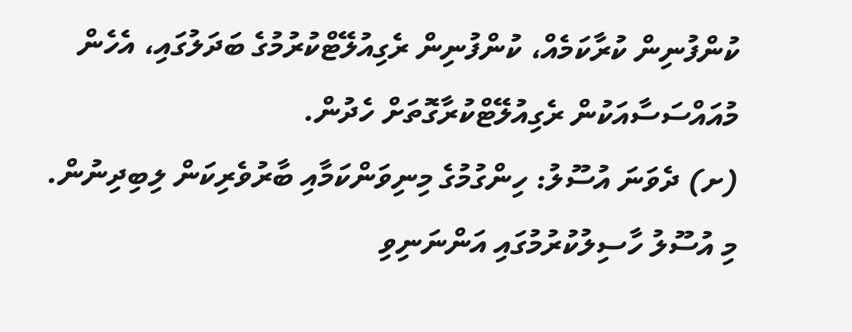ކުންފުނިން ކުރާކަމެއް، ކުންފުނިން ރެގިއުލޭޓްކުރުމުގެ ބަދަލުގައި، އެހެން މުއައްސަސާއަކުން ރެގިއުލޭޓްކުރާގޮތަށް ހެދުން.
(ށ) ދެވަނަ އުސޫލު: ހިންގުމުގެ މިނިވަންކަމާއި ބާރުވެރިކަން ލިބިދިނުން.
މި އުސޫލު ހާސިލުކުރުމުގައި އަންނަނިވި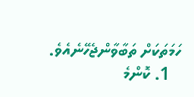ހަމަތަކަށް ތަބާވާންޖެހޭނެއެވެ.
  1. ކޮންމެ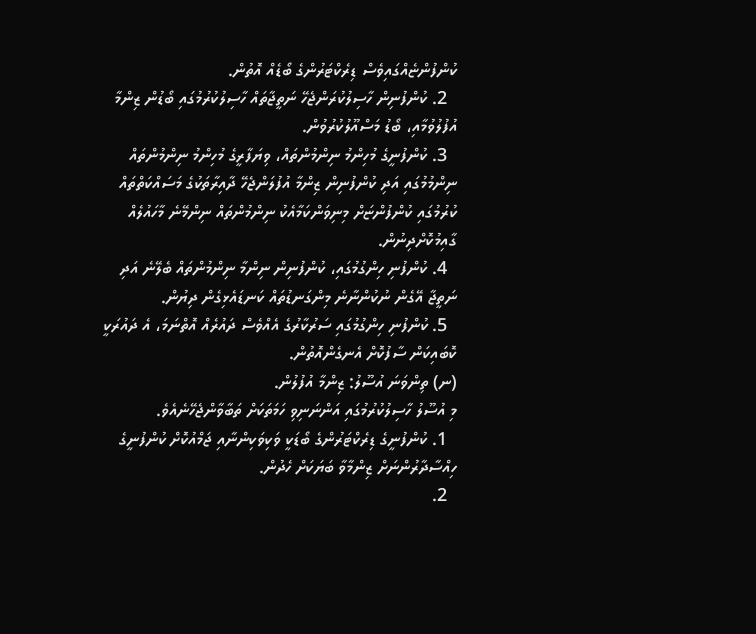ކުންފުންޏެއްގައިވެސް ޑިރެކްޓަރުންގެ ބޯޑެއް އޮތުން.
  2. ކުންފުނިން ހާސިލުކުރަންޖެހޭ ނަތީޖާތައް ހާސިލުކުރުމުގައި ބޯޑުން ޒިންމާ އުފުލުވުމާއި، ބޯޑު މަސްއޫލުކުރުވުން.
  3. ކުންފުނީގެ މުހިންމު ނިންމުންތައް، ވިޔަފާރީގެ މުހިންމު ނިންމުންތައް ނިންމުމުގައި އަދި ކުންފުނިން ޒިންމާ އުފުލަންޖެހޭ ދާއިރާތަކުގެ މަސައްކަތްތައް ކުރުމުގައި ކުންފުންޏަށް މިނިވަންކަމާއެކު ނިންމުންތައް ނިންމޭނެ މާހައުލެއް ގާއިމުކޮށްދިނުން.
  4. ކުންފުނި ހިންގުމުގައި، ކުންފުނިން ނިންމާ ނިންމުންތައް ބެލޭނެ އަދި ނަތީޖާ އޭގެން ނުކުންނާނެ މިންގަނޑުތައް ކަނޑައެޅިގެން ދިޔުން.
  5. ކުންފުނި ހިންގުމުގައި ސަރުކާރުގެ އެއްވެސް ދައުރެއް އޮތްނަމަ، އެ ދައުރަކީ ކޮބައިކަން ސާފުކޮށް އެނގެންއޮތުން.
(ނ) ތިންވަނަ އުސޫލު: ޒިންމާ އުފުލުން.
މި އުސޫލު ހާސިލުކުރުމުގައި އަންނަނިވި ހަމަތަކަށް ތަބާވާންޖެހޭނެއެވެ.
  1. ކުންފުނީގެ ޑިރެކްޓަރުންގެ ބޯޑަކީ ވަކިވަކިންނާއި ޖަމްއުކޮށް ކުންފުނީގެ ހިއްސާދާރުންނަށް ޒިންމާވާ ބަޔަކަށް ހެދުން.
  2.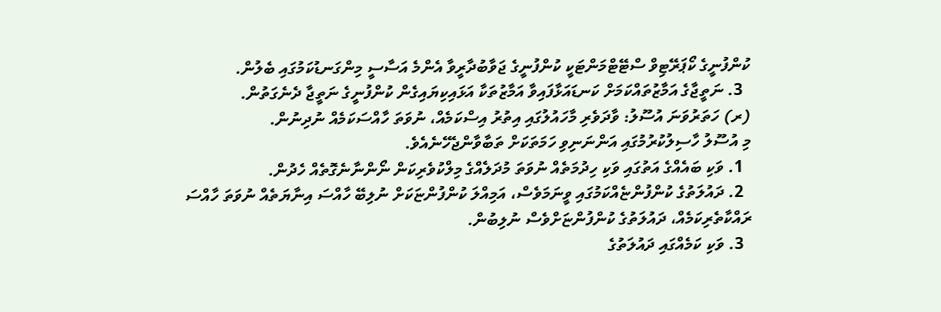ކުންފުނީގެ ކޯޕަރޭޓިވް ސްޓޭޓްމަންޓަކީ ކުންފުނީގެ ޖަވާބުދާރީވާ އެންމެ އަސާސީ މިންގަނޑުކަމުގައި ބެލުން.
  3. ނަތީޖާގެ އަމާޒުތައްކަމަށް ކަނޑައަޅާފައިވާ އަމާޒުތަކާ އަޅައިކިޔައިގެން ކުންފުނީގެ ނަތީޖާ ދެނެގަތުން.
(ރ) ހަތަރުވަނަ އުސޫލު: ވާދަވެރި މާހައުލުގައި އިތުރު އިސްކަމެއް، ނުވަތަ ހާއްސަކަމެއް ނުދިނުން.
މި އުސޫލު ހާސިލުކުރުމުގައި އަންނަނިވި ހަމަތަކަށް ތަބާވާންޖެހޭނެއެވެ.
  1. ވަކި ބައެއްގެ އަތުގައި ވަކި ހިދުމަތެއް ނުވަތަ މުދަލެއްގެ މިލްކުވެރިކަން ނޯންނާނެގޮތެއް ހެދުން.
  2. ދައުލަތުގެ ކުންފުންޏެއްކަމުގައި ވީނަމަވެސް، އަމިއްލަ ކުންފުންޏަކަށް ނުލިބޭ ހާއްސަ އިނާޔަތެއް ނުވަތަ ހާއްސަ ރައްކާތެރިކަމެއް، ދައުލަތުގެ ކުންފުންޏަށްވެސް ނުލިބުން.
  3. ވަކި ކަމެއްގައި ދައުލަތުގެ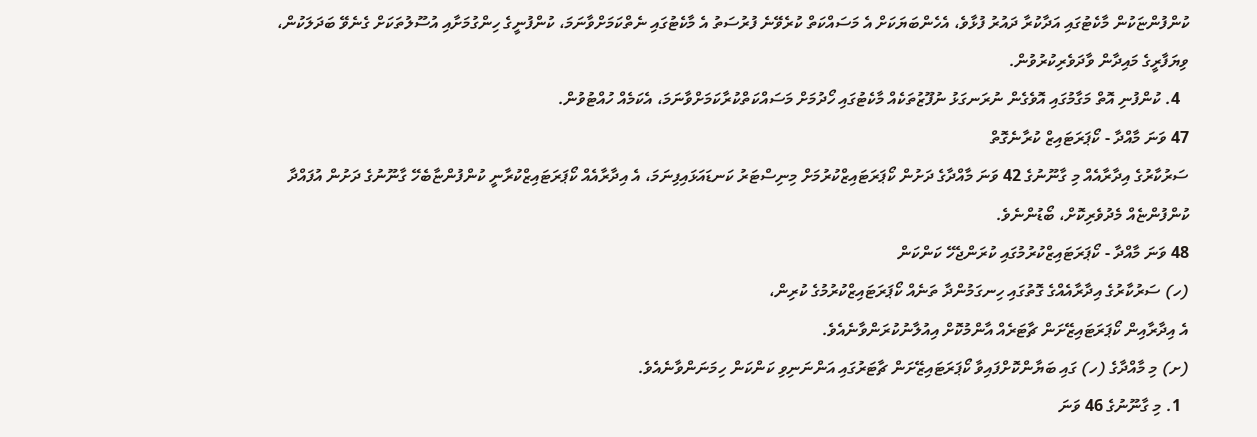ކުންފުންޏަކުން މާކެޓުގައި އަދާކުރާ ދައުރު ފުޅާވެ، އެހެންބަޔަކަށް އެ މަސައްކަތް ކުރެވޭނެ ފުރުސަތު އެ މާކެޓުގައި ނެތްކަމަށްވާނަމަ، ކުންފުނީގެ ހިންގުމަށާއި އުސޫލުތަކަށް ގެނެވޭ ބަދަލަކުން، ވިޔަފާރީގެ މައިދާން ވާދަވެރިކުރުވުން.
  4. ކުންފުނި އޮތް މަގާމުގައި އޮވެގެން ނުރަނގަޅު ނުފޫޒުތަކެއް މާކެޓުގައި ހޯދުމަށް މަސައްކަތްކުރާކަމަށްވާނަމަ، އެކަމެއް ހުއްޓުވުން.
47 ވަނަ މާއްދާ - ކޯޕަރަޓައިޒް ކުރާނެގޮތް
ސަރުކާރުގެ އިދާރާއެއް މި ގާނޫނުގެ 42 ވަނަ މާއްދާގެ ދަށުން ކޯޕަރަޓައިޒްކުރުމަށް މިނިސްޓަރު ކަނޑައަޅައިފިނަމަ، އެ އިދާރާއެއް ކޯޕަރަޓައިޒްކުރާނީ ކުންފުންޏާބެހޭ ގާނޫނުގެ ދަށުން އުފައްދާ ކުންފުންޏެއް މެދުވެރިކޮށް، ބޯޑުންނެވެ.
48 ވަނަ މާއްދާ - ކޯޕަރަޓައިޒްކުރުމުގައި ކުރަންޖެހޭ ކަންކަން
(ހ) ސަރުކާރުގެ އިދާރާއެއްގެ ގޮތުގައި ހިނގަމުންދާ ތަނެއް ކޯޕަރަޓައިޒްކުރުމުގެ ކުރިން،
އެ އިދާރާއިން ކޯޕަރަޓައިޒޭށަން ޗާޓަރެއް އާންމުކޮށް އިއުލާނުކުރަންވާނެއެވެ.
(ށ) މި މާއްދާގެ (ހ) ގައި ބަޔާންކޮށްފައިވާ ކޯޕަރަޓައިޒޭށަން ޗާޓަރުގައި އަންނަނިވި ކަންކަން ހިމަނަންވާނެއެވެ.
  1. މި ގާނޫނުގެ 46 ވަނަ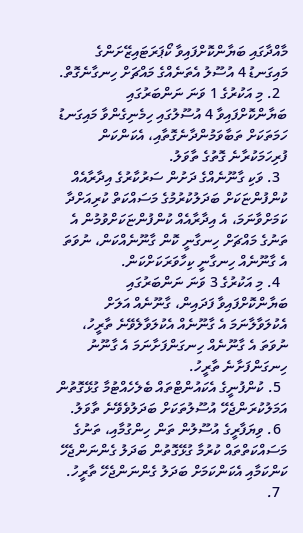މާއްދާގައި ބަޔާންކޮށްފައިވާ ކޯޕަރަޓައިޒޭށަންގެ މައިގަނޑު 4 އުސޫލު އެތަނެއްގެ މައްޗަށް ހިނގާނެގޮތް.
  2. މި އަކުރުގެ 1 ވަނަ ނަންބަރުގައި ބަޔާންކޮށްފައިވާ 4 އުސޫލުގައި ހިމެނިގެންވާ މައިގަނޑު ހަމަތަކަށް ތަބާވަމުންދާނެގޮތާއި، އެކަންކަން ފުރިހަމަކުރާނެ ގޮތުގެ ތާވަލު.
  3. ވަކި ގާނޫނެއްގެ ދަށުން ސަރުކާރުގެ އިދާރާއެއް ކުންފުންޏަކަށް ބަދަލުކުރުމުގެ މަސައްކަތް ކުރިއަށްދާ ކަމަށްވާނަމަ، އެ އިދާރާއެއް ކުންފުންޏަކަށްވުމުން އެ ތަނުގެ މައްޗަށް ހިނގާނީ ކޮން ގާނޫނެއްކަން، ނުވަތަ އެ ގާނޫނެއް ހިނގާނީ ކިހާވަރަކަށްކަން.
  4. މި އަކުރުގެ 3 ވަނަ ނަންބަރުގައި ބަޔާންކޮށްފައިވާ ފަދައިން، ގާނޫނެއް އަލަށް އެކުލަވާލާނަމަ އެ ގާނޫނެއް އެކުލަވާލެވޭނެ ތާރީހު، ނުވަތަ އެ ގާނޫނެއް ހިނގަންފަށާނަމަ އެ ގާނޫނު ހިނގަންފަށާނެ ތާރީހު.
  5. ކުންފުނީގެ އެކައުންޓްތައް ބެލެހެއްޓުމާ ގުޅޭގޮތުން އަމަލުކުރަންޖެހޭ އުސޫލުތަކަށް ބަދަލުވެވޭނެ ތާވަލު.
  6. ވިޔަފާރީގެ އުސޫލުން ތަން ހިންގުމާއި، ތަނުގެ މަސައްކަތްތައް ކުރުމާ ގުޅޭގޮތުން ބަދަލު ގެންނަންޖެހޭ ކަންކަމާއި އެކަންކަމަށް ބަދަލު ގެންނަންޖެހޭ ތާރީހު.
  7.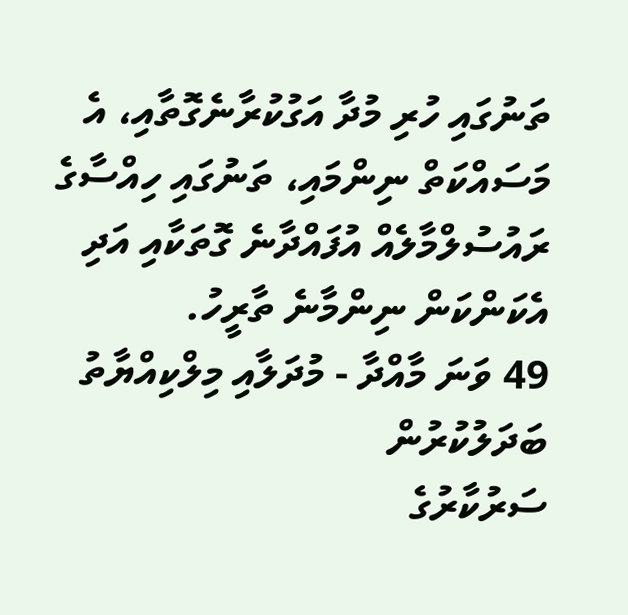ތަނުގައި ހުރި މުދާ އަގުކުރާނެގޮތާއި، އެ މަސައްކަތް ނިންމައި، ތަނުގައި ހިއްސާގެ ރައުސުލްމާލެއް އުފައްދާނެ ގޮތަކާއި އަދި އެކަންކަން ނިންމާނެ ތާރީހު.
49 ވަނަ މާއްދާ - މުދަލާއި މިލްކިއްޔާތު ބަދަލުކުރުން
ސަރުކާރުގެ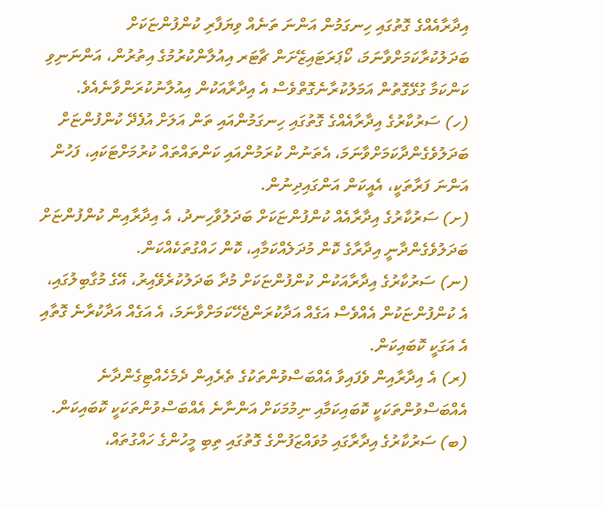އިދާރާއެއްގެ ގޮތުގައި ހިނގަމުން އަންނަ ތަނެއް ވިޔަފާރި ކުންފުންޏަކަށް ބަދަލުކުރާކަމަށްވާނަމަ، ކޯޕަރަޓައިޒޭށަން ޗާޓަރ އިއުލާންކުރުމުގެ އިތުރުން، އަންނަނިވި ކަންކަމާ ގުޅޭގޮތުން އަމަލުކުރާނެގޮތްވެސް އެ އިދާރާއަކުން އިއުލާނުކުރަންވާނެއެވެ.
(ހ) ސަރުކާރުގެ އިދާރާއެއްގެ ގޮތުގައި ހިނގަމުންއައި ތަން އަލަށް އުފެދޭ ކުންފުންޏަށް ބަދަލުވެގެންދާކަމަށްވާނަމަ، އެތަނުން ކުރަމުންއައި ކަންތައްތައް ކުރުމަށްޓަކައި، ފަހުން އަންނަ ފަރާތަކީ، އެއީކަން އަންގައިދިނުން.
(ށ) ސަރުކާރުގެ އިދާރާއެއް ކުންފުންޏަކަށް ބަދަލުވާހިނދު، އެ އިދާރާއިން ކުންފުންޏަށް ބަދަލުވެގެންދާނީ އިދާރާގެ ކޮން މުދަލެއްކަމާއި، ކޮން ހައްގުތަކެއްކަން.
(ނ) ސަރުކާރުގެ އިދާރާއަކުން ކުންފުންޏަކަށް މުދާ ބަދަލުކުރެވޭއިރު، އޭގެ މުގާބިލުގައި،
އެ ކުންފުންޏަކުން އެއްވެސް އަގެއް އަދާކުރަންޖެހޭކަމަށްވާނަމަ، އެ އަގެއް އަދާކުރާނެ ގޮތާއި
އެ އަގަކީ ކޮބައިކަން.
(ރ) އެ އިދާރާއިން ވެފައިވާ އެއްބަސްވުންތަކުގެ ތެރެއިން ދެމެހެއްޓިގެންދާނެ އެއްބަސްވުންތަކަކީ ކޮބައިކަމާއި ނިމުމަކަށް އަންނާނެ އެއްބަސްވުންތަކަކީ ކޮބައިކަން.
(ބ) ސަރުކާރުގެ އިދާރާގައި މުވައްޒަފުންގެ ގޮތުގައި ތިބި މީހުންގެ ހައްގުތައް،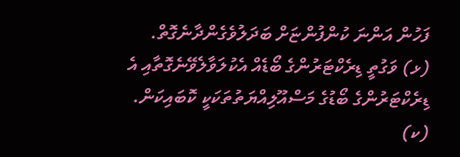ފަހުން އަންނަ ކުންފުންޏަށް ބަދަލުވެގެންދާނެގޮތް.
(ޅ) ވަގުތީ ޑިރެކްޓަރުންގެ ބޯޑެއް އެކުލަވާލެވޭނެގޮތާއި އެ ޑިރެކްޓަރުންގެ ބޯޑުގެ މަސްއޫލިއްޔަތުތަކަކީ ކޮބައިކަން.
(ކ)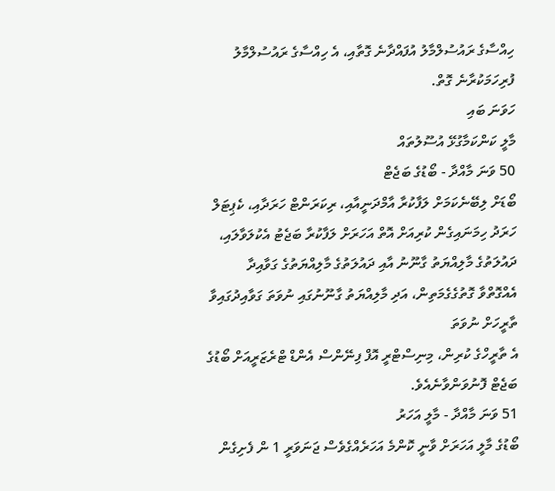ހިއްސާގެ ރައުސުލްމާލު އުފައްދާނެ ގޮތާއި، އެ ހިއްސާގެ ރައުސުލްމާލު ފުރިހަމަކުރާނެ ގޮތް.
ހަވަނަ ބައި
މާލީ ކަންކަމާގުޅޭ އުސޫލުތައް
50 ވަނަ މާއްދާ - ބޯޑުގެ ބަޖެޓް
ބޯޑަށް ލިބޭނެކަމަށް ލަފާކުރާ އާމްދަނީއާއި، ރިކަރަންޓް ހަރަދާއި، ކެޕިޓަލް ހަރަދު ހިމަނައިގެން ކުރިއަށް އޮތް އަހަރަށް ލަފާކުރާ ބަޖެޓު އެކުލަވާލައި، ދައުލަތުގެ މާލިއްޔަތު ގާނޫނު އާއި ދައުލަތުގެ މާލިއްޔަތުގެ ގަވާއިދާ އެއްގޮތްވާ ގޮތުގެގެމަތިން، އަދި މާލިއްޔަތު ގާނޫނުގައި ނުވަތަ ގަވާއިދުގައިވާ ތާރީހަށް ނުވަތަ
އެ ތާރީހްގެ ކުރިން، މިނިސްޓްރީ އޮފް ފިނޭންސް އެންޑް ޓްރެޒަރީއަށް ބޯޑުގެ ބަޖެޓް ފޮނުވަންވާނެއެވެ.
51 ވަނަ މާއްދާ - މާލީ އަހަރު
ބޯޑުގެ މާލީ އަހަރަށް ވާނީ ކޮންމެ އަހަރެއްގެވެސް ޖަނަވަރީ 1 ން ފެށިގެން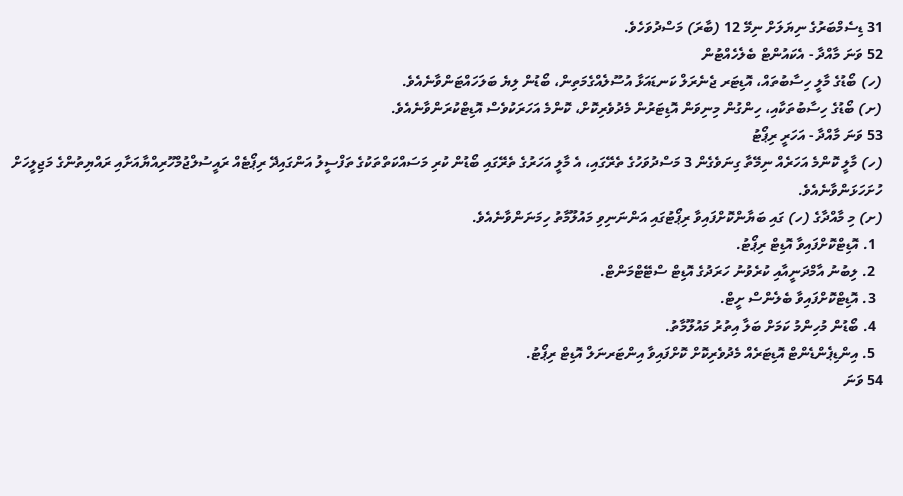31 ޑިސެމްބަރުގެ ނިޔަލަށް ނިމޭ 12 (ބާރަ) މަސްދުވަހެވެ.
52 ވަނަ މާއްދާ - އެކައުންޓް ބެލެހެއްޓުން
(ހ) ބޯޑުގެ މާލީ ހިސާބުތައް، އޮޑިޓަރ ޖެނެރަލް ކަނޑައަޅާ އުސޫލެއްގެމަތިން، ބޯޑުން ލިޔެ ބަލަހައްޓަންވާނެއެވެ.
(ށ) ބޯޑުގެ ހިސާބުތަކާއި، ހިންގުން މިނިވަން އޮޑިޓަރުން މެދުވެރިކޮށް، ކޮންމެ އަހަރަކުވެސް އޮޑިޓްކުރަންވާނެއެވެ.
53 ވަނަ މާއްދާ - އަހަރީ ރިޕޯޓު
(ހ) މާލީ ކޮންމެ އަހަރެއް ނިމޭތާ ގިނަވެގެން 3 މަސްދުވަހުގެ ތެރޭގައި، އެ މާލީ އަހަރުގެ ތެރޭގައި ބޯޑުން ކުރި މަސައްކަތްތަކުގެ ތަފްސީލު އަންގައިދޭ ރިޕޯޓެއް ރައީސުލްޖުމްހޫރިއްޔާއަށާއި ރައްޔިތުންގެ މަޖިލީހަށް ހުށަހަޅަންވާނެއެވެ.
(ށ) މި މާއްދާގެ (ހ) ގައި ބަޔާންކޮށްފައިވާ ރިޕޯޓުގައި އަންނަނިވި މައުލޫމާތު ހިމަނަންވާނެއެވެ.
  1. އޮޑިޓްކޮށްފައިވާ އޮޑިޓް ރިޕޯޓު.
  2. ލިބުނު އާމްދަނީއާއި ކުރެވުނު ހަރަދުގެ އޮޑިޓް ސްޓޭޓްމަންޓް.
  3. އޮޑިޓްކޮށްފައިވާ ބެލެންސް ށީޓް.
  4. ބޯޑުން މުހިންމު ކަމަށް ބަލާ އިތުރު މައުލޫމާތު.
  5. އިންޑިޕެންޑެންޓް އޮޑިޓަރެއް މެދުވެރިކޮށް ކޮށްފައިވާ އިންޓަރނަލް އޮޑިޓް ރިޕޯޓު.
54 ވަނަ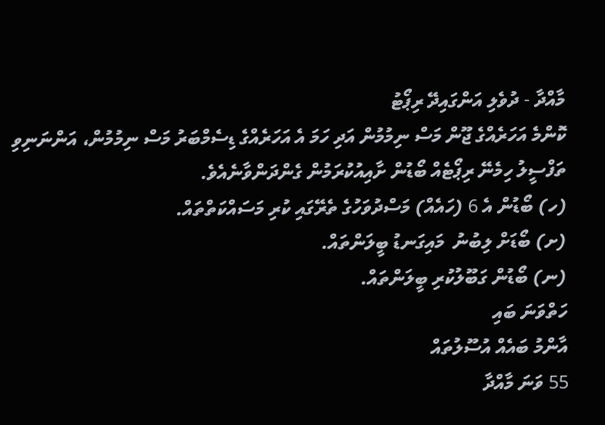މާއްދާ - ދުވެލި އަންގައިދޭ ރިޕޯޓު
ކޮންމެ އަހަރެއްގެ ޖޫން މަސް ނިމުމުން އަދި ހަމަ އެ އަހަރެއްގެ ޑިސެމްބަރު މަސް ނިމުމުން، އަންނަނިވި ތަފްސީލު ހިމެނޭ ރިޕޯޓެއް ބޯޑުން ށާއިއުކުރަމުން ގެންދަންވާނެއެވެ.
(ހ) ބޯޑުން އެ 6 (ހައެއް) މަސްދުވަހުގެ ތެރޭގައި ކުރި މަސައްކަތްތައް.
(ށ) ބޯޑަށް ލިބުނު  މައިގަނޑު ބީލަންތައް.
(ނ) ބޯޑުން ގަބޫލުކުރި ބީލަންތައް.
ހަތްވަނަ ބައި
އާންމު ބައެއް އުސޫލުތައް
55 ވަނަ މާއްދާ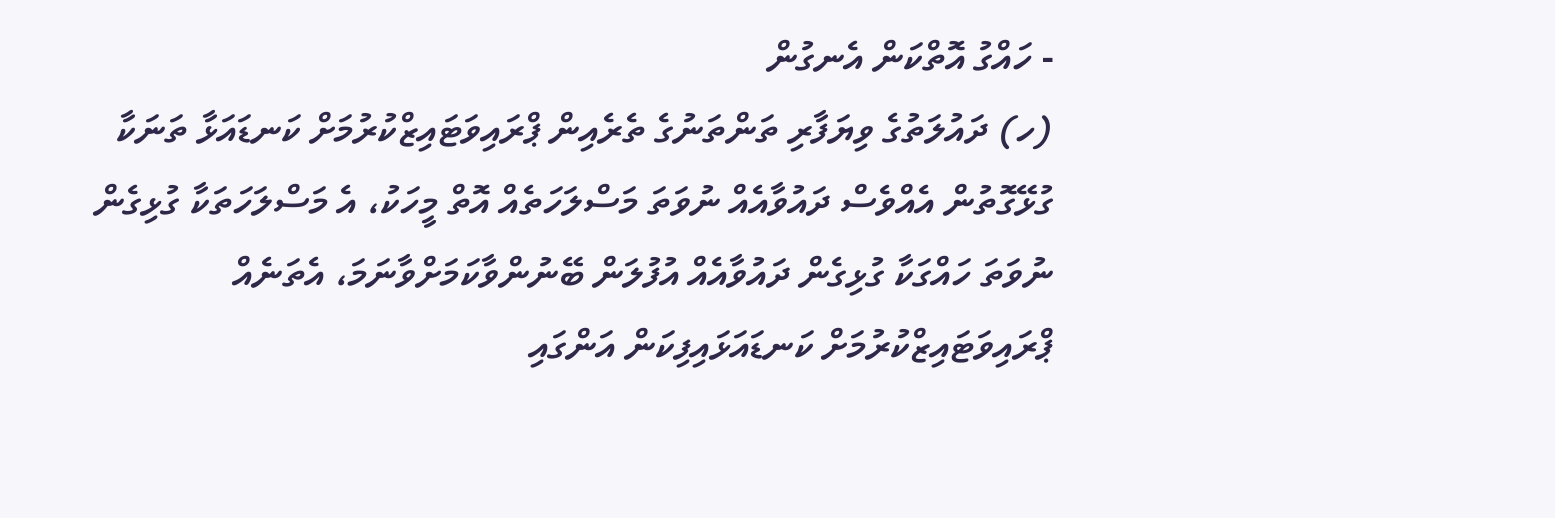- ހައްގު އޮތްކަން އެނގުން
(ހ) ދައުލަތުގެ ވިޔަފާރި ތަންތަނުގެ ތެރެއިން ޕްރައިވަޓައިޒްކުރުމަށް ކަނޑައަޅާ ތަނަކާ ގުޅޭގޮތުން އެއްވެސް ދައުވާއެއް ނުވަތަ މަސްލަހަތެއް އޮތް މީހަކު، އެ މަސްލަހަތަކާ ގުޅިގެން ނުވަތަ ހައްގަކާ ގުޅިގެން ދައުވާއެއް އުފުލަން ބޭނުންވާކަމަށްވާނަމަ، އެތަނެއް ޕްރައިވަޓައިޒްކުރުމަށް ކަނޑައަޅައިފިކަން އަންގައި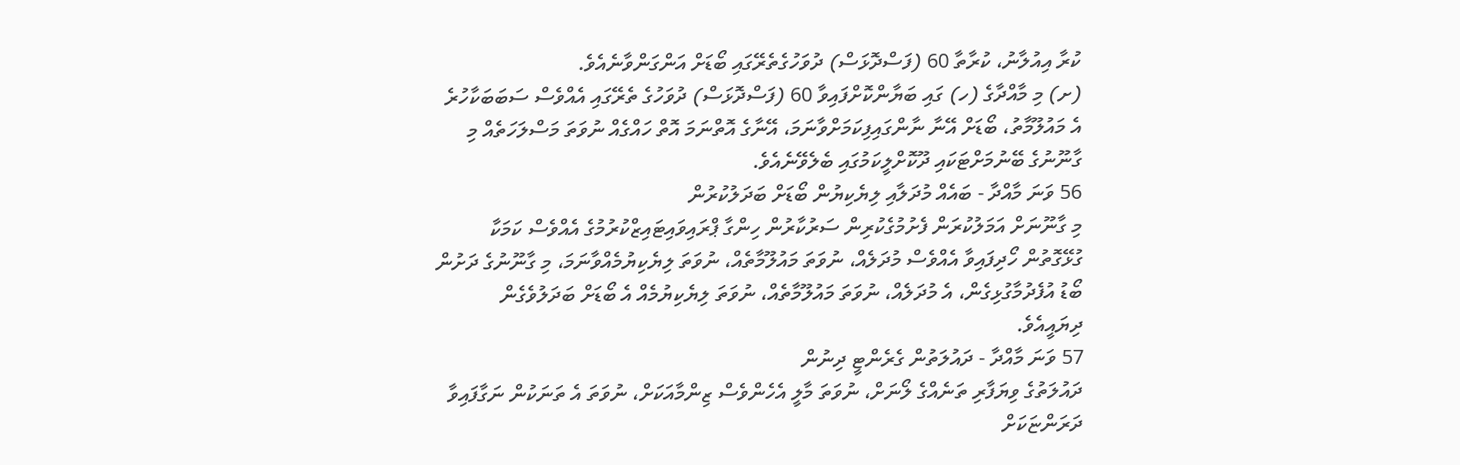ކުރާ އިއުލާނު، ކުރާތާ 60 (ފަސްދޮޅަސް) ދުވަހުގެތެރޭގައި ބޯޑަށް އަންގަންވާނެއެވެ.
(ށ) މި މާއްދާގެ (ހ) ގައި ބަޔާންކޮށްފައިވާ 60 (ފަސްދޮޅަސް) ދުވަހުގެ ތެރޭގައި އެއްވެސް ސަބަބަކާހުރެ އެ މައުލޫމާތު، ބޯޑަށް އޭނާ ނާންގައިފިކަމަށްވާނަމަ، އޭނާގެ އޮތްނަމަ އޮތް ހައްގެއް ނުވަތަ މަސްލަހަތެއް މި ގާނޫނުގެ ބޭނުމަށްޓަކައި ދޫކޮށްލީކަމުގައި ބެލެވޭނެއެވެ.
56 ވަނަ މާއްދާ - ބައެއް މުދަލާއި ލިޔެކިޔުން ބޯޑަށް ބަދަލުކުރުން
މި ގާނޫނަށް އަމަލުކުރަން ފެށުމުގެކުރިން ސަރުކާރުން ހިންގާ ޕްރައިވައިޓައިޒްކުރުމުގެ އެއްވެސް ކަމަކާ ގުޅޭގޮތުން ހޯދިފައިވާ އެއްވެސް މުދަލެއް، ނުވަތަ މައުލޫމާތެއް، ނުވަތަ ލިޔެކިޔުމެއްވާނަމަ، މި ގާނޫނުގެ ދަށުން ބޯޑު އުފެދުމާގުޅިގެން، އެ މުދަލެއް، ނުވަތަ މައުލޫމާތެއް، ނުވަތަ ލިޔެކިޔުމެއް އެ ބޯޑަށް ބަދަލުވެގެން ދިޔައީއެވެ.
57 ވަނަ މާއްދާ - ދައުލަތުން ގެރެންޓީ ދިނުން
ދައުލަތުގެ ވިޔަފާރި ތަނެއްގެ ލޯނަށް، ނުވަތަ މާލީ އެހެންވެސް ޒިންމާއަކަށް، ނުވަތަ އެ ތަނަކުން ނަގާފައިވާ ދަރަންޏަކަށް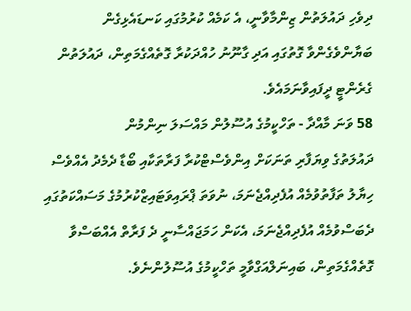ދިވެހި ދައުލަތުން ޒިންމާވާނީ، އެ ކަމެއް ކުރުމުގައި ކަނޑައެޅިގެން ބަޔާންވެގެންވާ ގޮތުގައި އަދި ގާނޫނު ހުއްދަކުރާ ގޮތެއްގެމަތިން، ދައުލަތުން ގެރެންޓީ ދީފައިވާނަމައެވެ.
58 ވަނަ މާއްދާ - ތަހްކީމުގެ އުސޫލުން މައްސަލަ ނިންމުން
ދައުލަތުގެ ވިޔަފާރި ތަނަކަށް އިންވެސްޓްކުރާ ފަރާތަކާއި ބޯޑާ ދެމެދު އެއްވެސް ހިޔާލު ތަފާތުވުމެއް އުފެދިއްޖެނަމަ، ނުވަތަ ޕްރައިވަޓައިޒްކުރުމުގެ މަސައްކަތުގައި ދެބަސްވުމެއް އުފެދިއްޖެނަމަ، އެކަން ހަމަޖައްސާނީ ދެ ފަރާތް އެއްބަސްވާ ގޮތެއްގެމަތިން، ބައިނަލްއަގްވާމީ ތަހްކީމުގެ އުސޫލުންނެވެ.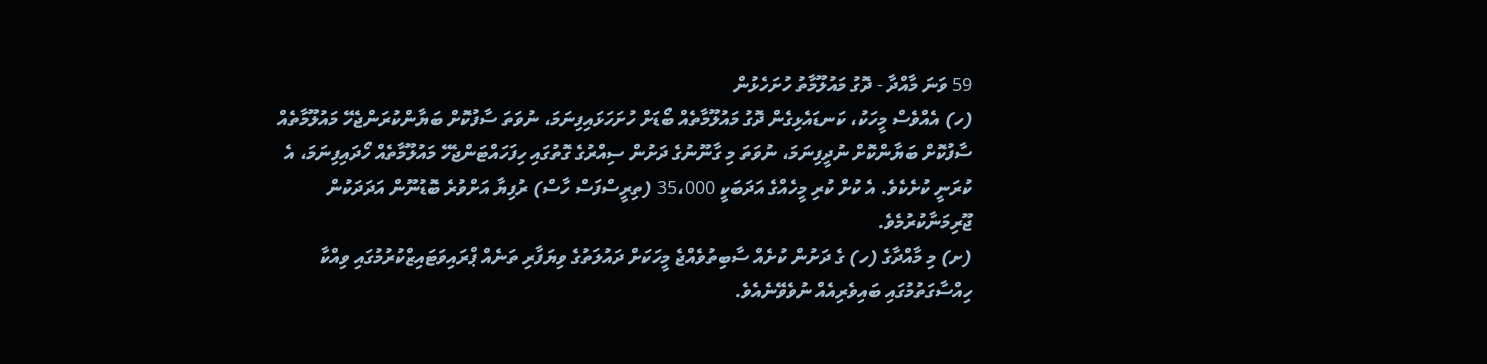59 ވަނަ މާއްދާ - ދޮގު މައުލޫމާތު ހުށަހެޅުން
(ހ) އެއްވެސް މީހަކު، ކަނޑައެޅިގެން ދޮގު މައުލޫމާތެއް ބޯޑަށް ހުށަހަޅައިފިނަމަ، ނުވަތަ ސާފުކޮށް ބަޔާންކުރަންޖެހޭ މައުލޫމާތެއް ސާފުކޮށް ބަޔާންކޮށް ނުދީފިނަމަ، ނުވަތަ މި ގާނޫނުގެ ދަށުން ސިއްރުގެ ގޮތުގައި ހިފަހައްޓަންޖެހޭ މައުލޫމާތެއް ހޯދައިފިނަމަ، އެ ކުރަނީ ކުށެކެވެ. އެ ކުށް ކުރި މީހެއްގެ އަދަބަކީ 35،000 (ތިރީސްފަސް ހާސް) ރުފިޔާ އަށްވުރެ ބޮޑުނޫން އަދަދަކުން ޖޫރިމަނާކުރުމެވެ.
(ށ) މި މާއްދާގެ (ހ) ގެ ދަށުން ކުށެއް ސާބިތުވެއްޖެ މީހަކަށް ދައުލަތުގެ ވިޔަފާރި ތަނެއް ޕްރައިވަޓައިޒްކުރުމުގައި ވިއްކާ ހިއްސާގަތުމުގައި ބައިވެރިއެއް ނުވެވޭނެއެވެ.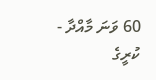60 ވަނަ މާއްދާ - ކުރީގެ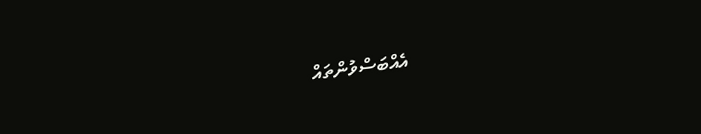އެއްބަސްވުންތައް